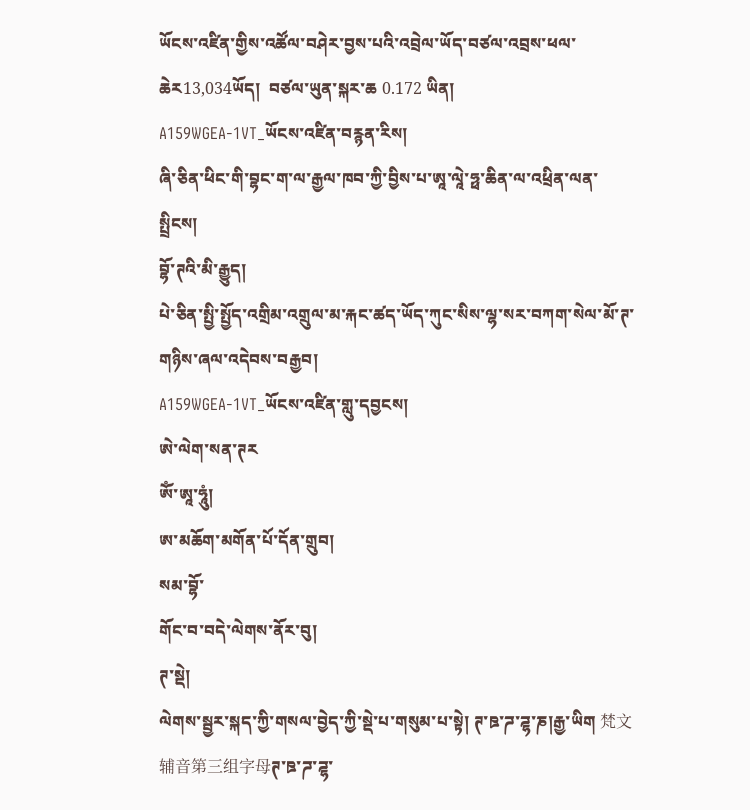ཡོངས་འཛིན་གྱིས་འཚོལ་བཤེར་བྱས་པའི་འབྲེལ་ཡོད་བཙལ་འབྲས་ཕལ་ཆེར13,034ཡོད།  བཙལ་ཡུན་སྐར་ཆ 0.172 ཡིན།
A159WGEA-1VT_ཡོངས་འཛིན་བརྙན་རིས།
ཞི་ཅིན་ཕིང་གི་བྷང་ག་ལ་རྒྱལ་ཁབ་ཀྱི་བྱིས་པ་ཨཱ་ལཱེ་ཧྥ་ཆིན་ལ་འཕྲིན་ལན་སྤྲིངས།
བྷོ་ཊའི་མི་རྒྱུད།
པེ་ཅིན་སྤྱི་སྤྱོད་འགྲིམ་འགྲུལ་མ་རྐང་ཚད་ཡོད་ཀུང་སིས་ལྷ་སར་བཀག་སེལ་མོ་ཊ་གཉིས་ཞལ་འདེབས་བརྒྱབ།
A159WGEA-1VT_ཡོངས་འཛིན་གླུ་དབྱངས།
ཨེ་ལེག་སན་ཊར
ཨོཾ་ཨཱ་ཧཱུཾ།
ཨ་མཆོག་མགོན་པོ་དོན་གྲུབ།
སམ་བྷོ་
གོང་བ་བདེ་ལེགས་ནོར་བུ།
ཊ་སྡེ།
ལེགས་སྦྱར་སྐད་ཀྱི་གསལ་བྱེད་ཀྱི་སྡེ་པ་གསུམ་པ་སྟེ། ཊ་ཋ་ཌ་ཌྷ་ཎ།རྒྱ་ཡིག 梵文辅音第三组字母ཊ་ཋ་ཌ་ཌྷ་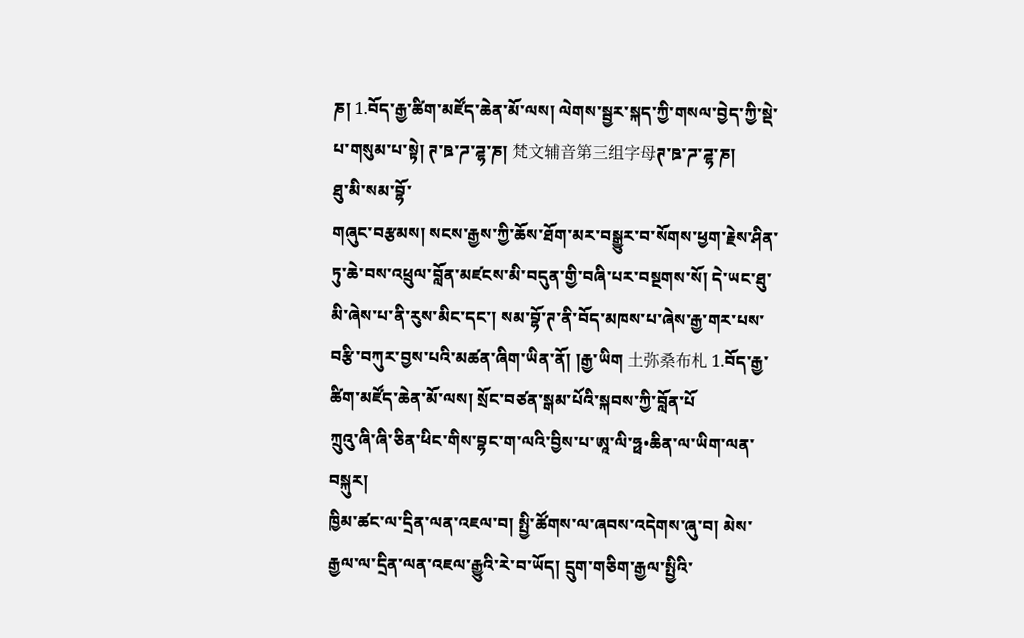ཎ། 1.བོད་རྒྱ་ཚིག་མཛོད་ཆེན་མོ་ལས། ལེགས་སྦྱར་སྐད་ཀྱི་གསལ་བྱེད་ཀྱི་སྡེ་པ་གསུམ་པ་སྟེ། ཊ་ཋ་ཌ་ཌྷ་ཎ། 梵文辅音第三组字母ཊ་ཋ་ཌ་ཌྷ་ཎ།
ཐུ་མི་སམ་བྷོ་
གཞུང་བརྩམས། སངས་རྒྱས་ཀྱི་ཆོས་ཐོག་མར་བསྒྱུར་བ་སོགས་ཕྱག་རྗེས་ཤིན་ཏུ་ཆེ་བས་འཕྲུལ་བློན་མཛངས་མི་བདུན་གྱི་བཞི་པར་བསྔགས་སོ། དེ་ཡང་ཐུ་མི་ཞེས་པ་ནི་རུས་མིང་དང་། སམ་བྷོ་ཊ་ནི་བོད་མཁས་པ་ཞེས་རྒྱ་གར་པས་བརྩི་བཀུར་བྱས་པའི་མཚན་ཞིག་ཡིན་ནོ། །རྒྱ་ཡིག 土弥桑布札 1.བོད་རྒྱ་ཚིག་མཛོད་ཆེན་མོ་ལས། སྲོང་བཙན་སྒམ་པོའི་སྐབས་ཀྱི་བློན་པོ
ཀྲུའུ་ཞི་ཞི་ཅིན་ཕིང་གིས་བྷང་ག་ལའི་བྱིས་པ་ཨཱ་ལི་ཧྥ•ཆིན་ལ་ཡིག་ལན་བསྐུར།
ཁྱིམ་ཚང་ལ་དྲིན་ལན་འཇལ་བ། སྤྱི་ཚོགས་ལ་ཞབས་འདེགས་ཞུ་བ། མེས་རྒྱལ་ལ་དྲིན་ལན་འཇལ་རྒྱུའི་རེ་བ་ཡོད། དྲུག་གཅིག་རྒྱལ་སྤྱིའི་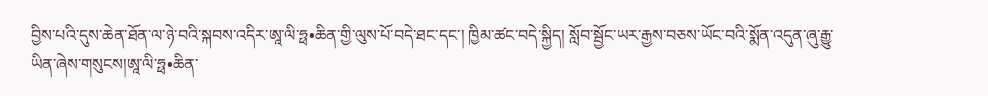བྱིས་པའི་དུས་ཆེན་ཐོན་ལ་ཉེ་བའི་སྐབས་འདིར་ཨཱ་ལི་ཧྥ•ཆིན་གྱི་ལུས་པོ་བདེ་ཐང་དང་། ཁྱིམ་ཚང་བདེ་སྐྱིད། སློབ་སྦྱོང་ཡར་རྒྱས་བཅས་ཡོང་བའི་སྨོན་འདུན་ཞུ་རྒྱུ་ཡིན་ཞེས་གསུངས།ཨཱ་ལི་ཧྥ•ཆིན་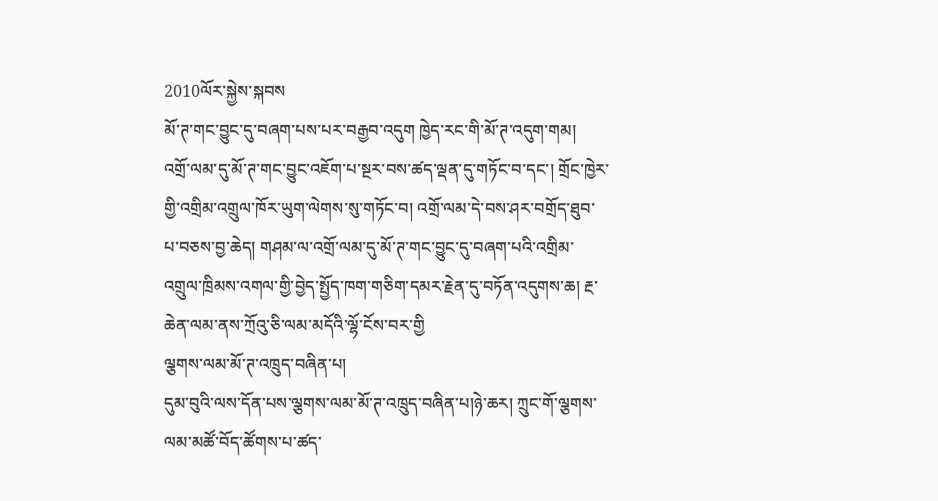2010ལོར་སྐྱེས་སྐབས
མོ་ཊ་གང་བྱུང་དུ་བཞག་པས་པར་བརྒྱབ་འདུག ཁྱེད་རང་གི་མོ་ཊ་འདུག་གམ།
འགྲོ་ལམ་དུ་མོ་ཊ་གང་བྱུང་འཇོག་པ་སྔར་བས་ཚད་ལྡན་དུ་གཏོང་བ་དང་། གྲོང་ཁྱེར་གྱི་འགྲིམ་འགྲུལ་ཁོར་ཡུག་ལེགས་སུ་གཏོང་བ། འགྲོ་ལམ་དེ་བས་ཤར་བགྲོད་ཐུབ་པ་བཅས་བྱ་ཆེད། གཤམ་ལ་འགྲོ་ལམ་དུ་མོ་ཊ་གང་བྱུང་དུ་བཞག་པའི་འགྲིམ་འགྲུལ་ཁྲིམས་འགལ་གྱི་བྱེད་སྤྱོད་ཁག་གཅིག་དམར་རྗེན་དུ་བཏོན་འདུགས་ཆ། རྔ་ཆེན་ལམ་ནས་ཀྲོའུ་ཅི་ལམ་མདོའི་ལྷོ་ངོས་བར་གྱི
ལྕགས་ལམ་མོ་ཊ་འཁྲུད་བཞིན་པ།
དུམ་བུའི་ལས་དོན་པས་ལྕགས་ལམ་མོ་ཊ་འཁྲུད་བཞིན་པ།ཉེ་ཆར། ཀྲུང་གོ་ལྕགས་ལམ་མཚོ་བོད་ཚོགས་པ་ཚད་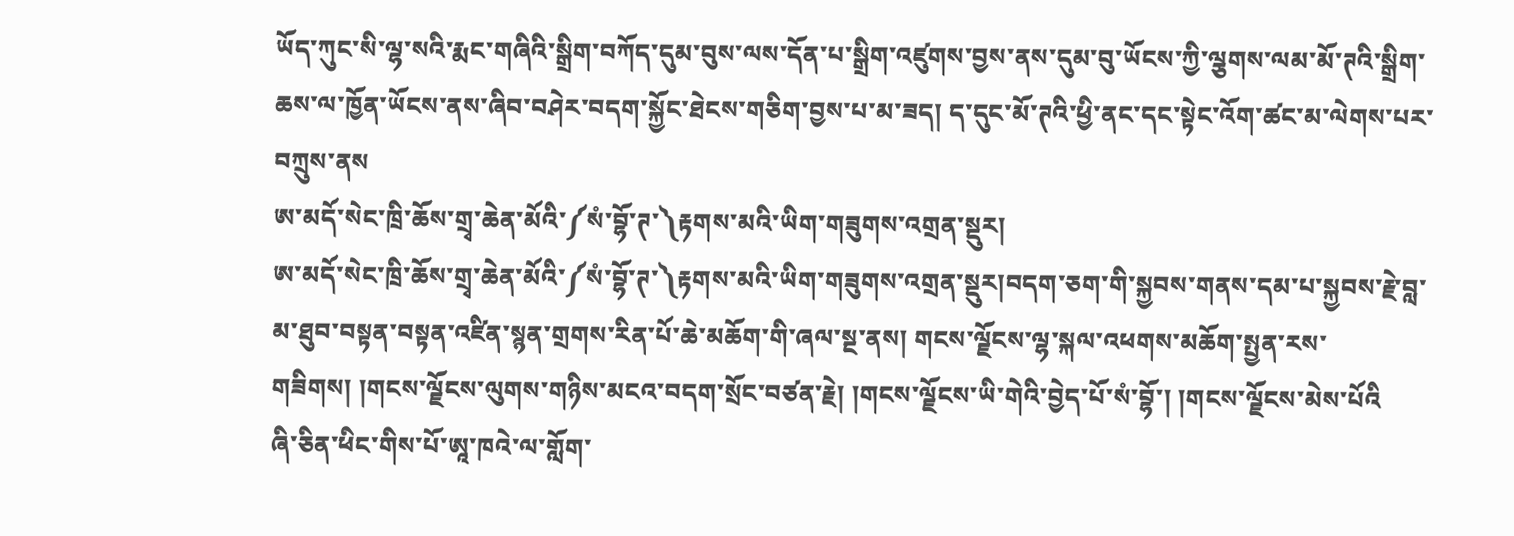ཡོད་ཀུང་སི་ལྷ་སའི་རྨང་གཞིའི་སྒྲིག་བཀོད་དུམ་བུས་ལས་དོན་པ་སྒྲིག་འཛུགས་བྱས་ནས་དུམ་བུ་ཡོངས་ཀྱི་ལྕགས་ལམ་མོ་ཊའི་སྒྲིག་ཆས་ལ་ཁྱོན་ཡོངས་ནས་ཞིབ་བཤེར་བདག་སྐྱོང་ཐེངས་གཅིག་བྱས་པ་མ་ཟད། ད་དུང་མོ་ཊའི་ཕྱི་ནང་དང་སྟེང་འོག་ཚང་མ་ལེགས་པར་བཀྲུས་ནས
ཨ་མདོ་སེང་ཁྲི་ཆོས་གྲྭ་ཆེན་མོའི་༼སཾ་བྷོ་ཊ་༽རྟགས་མའི་ཡིག་གཟུགས་འགྲན་སྡུར།
ཨ་མདོ་སེང་ཁྲི་ཆོས་གྲྭ་ཆེན་མོའི་༼སཾ་བྷོ་ཊ་༽རྟགས་མའི་ཡིག་གཟུགས་འགྲན་སྡུར།བདག་ཅག་གི་སྐྱབས་གནས་དམ་པ་སྐྱབས་རྗེ་བླ་མ་ཐུབ་བསྟན་བསྟན་འཛིན་སྙན་གྲགས་རིན་པོ་ཆེ་མཆོག་གི་ཞལ་སྔ་ནས། གངས་ལྗོངས་ལྷ་སྐལ་འཕགས་མཆོག་སྤྱན་རས་གཟིགས། །གངས་ལྗོངས་ལུགས་གཉིས་མངའ་བདག་སྲོང་བཙན་རྗེ། །གངས་ལྗོངས་ཡི་གེའི་བྱེད་པོ་སཾ་བྷོ་། །གངས་ལྗོངས་མེས་པོའི
ཞི་ཅིན་ཕིང་གིས་པོ་ཨཱ་ཁའེ་ལ་གློག་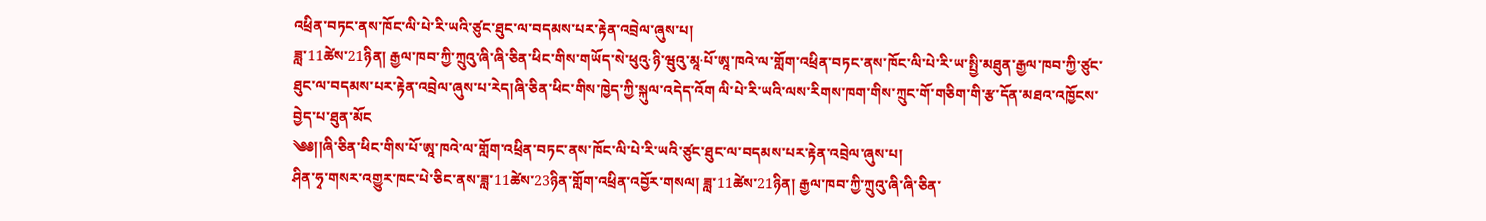འཕྲིན་བཏང་ནས་ཁོང་ལི་པེ་རི་ཡའི་ཙུང་ཐུང་ལ་བདམས་པར་རྟེན་འབྲེལ་ཞུས་པ།
ཟླ་11ཚེས་21ཉིན། རྒྱལ་ཁབ་ཀྱི་ཀྲུའུ་ཞི་ཞི་ཅིན་ཕིང་གིས་གཡོད་སེ་ཕུའུ·ཉི་ཝུའུ་མཱ·པོ་ཨཱ་ཁའེ་ལ་གློག་འཕྲིན་བཏང་ནས་ཁོང་ལི་པེ་རི་ཡ་སྤྱི་མཐུན་རྒྱལ་ཁབ་ཀྱི་ཙུང་ཐུང་ལ་བདམས་པར་རྟེན་འབྲེལ་ཞུས་པ་རེད།ཞི་ཅིན་ཕིང་གིས་ཁྱེད་ཀྱི་སྐུལ་འདེད་འོག ལི་པེ་རི་ཡའི་ལས་རིགས་ཁག་གིས་ཀྲུང་གོ་གཅིག་གི་རྩ་དོན་མཐའ་འཁྱོངས་བྱེད་པ་ཐུན་མོང
༄༅།།ཞི་ཅིན་ཕིང་གིས་པོ་ཨཱ་ཁའེ་ལ་གློག་འཕྲིན་བཏང་ནས་ཁོང་ལི་པེ་རི་ཡའི་ཙུང་ཐུང་ལ་བདམས་པར་རྟེན་འབྲེལ་ཞུས་པ།
ཤིན་ཧྭ་གསར་འགྱུར་ཁང་པེ་ཅིང་ནས་ཟླ་11ཚེས་23ཉིན་གློག་འཕྲིན་འབྱོར་གསལ། ཟླ་11ཚེས་21ཉིན། རྒྱལ་ཁབ་ཀྱི་ཀྲུའུ་ཞི་ཞི་ཅིན་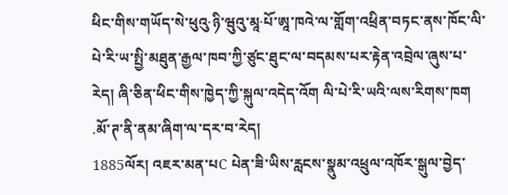ཕིང་གིས་གཡོད་སེ་ཕུའུ·ཉི་ཝུའུ་མཱ·པོ་ཨཱ་ཁའེ་ལ་གློག་འཕྲིན་བཏང་ནས་ཁོང་ལི་པེ་རི་ཡ་སྤྱི་མཐུན་རྒྱལ་ཁབ་ཀྱི་ཙུང་ཐུང་ལ་བདམས་པར་རྟེན་འབྲེལ་ཞུས་པ་རེད། ཞི་ཅིན་ཕིང་གིས་ཁྱེད་ཀྱི་སྐུལ་འདེད་འོག ལི་པེ་རི་ཡའི་ལས་རིགས་ཁག
.མོ་ཊ་ནི་ནམ་ཞིག་ལ་དར་བ་རེད།
1885ལོར། འཇར་མན་པC པེན་ཟི་ཡིས་རླངས་སྣུམ་འཕྲུལ་འཁོར་སྒུལ་བྱེད་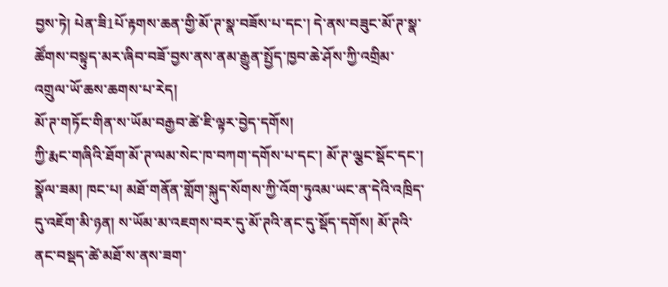བྱས་ཏེ། པེན་ཟི1པོ་རྟགས་ཆན་གྱི་མོ་ཊ་སྣ་བཟོས་པ་དང་། དེ་ནས་བཟུང་མོ་ཊ་སྣ་ཚོགས་བསྟུད་མར་ཞིབ་བཟོ་བྱས་ནས་ནམ་རྒྱུན་སྤྱོད་ཁྱབ་ཆེ་ཤོས་ཀྱི་འགྲིམ་འགྲུལ་ཡོ་ཆས་ཆགས་པ་རེད།
མོ་ཊ་གཏོང་གིན་ས་ཡོམ་བརྒྱབ་ཚེ་ཇི་ལྟར་བྱེད་དགོས།
ཀྱི་རྨང་གཞིའི་ཐོག་མོ་ཊ་ལམ་སེང་ཁ་བཀག་དགོས་པ་དང་། མོ་ཊ་ལྕང་སྡོང་དང་། སྣོལ་ཟམ། ཁང་པ། མཐོ་གནོན་གློག་སྐུད་སོགས་ཀྱི་འོག་ཏུའམ་ཡང་ན་དེའི་འཁྲིད་དུ་འཇོག་མི་ཉན། ས་ཡོམ་མ་འཇགས་བར་དུ་མོ་ཊའི་ནང་དུ་སྡོད་དགོས། མོ་ཊའི་ནང་བསྡད་ཚེ་མཐོ་ས་ནས་ཟག་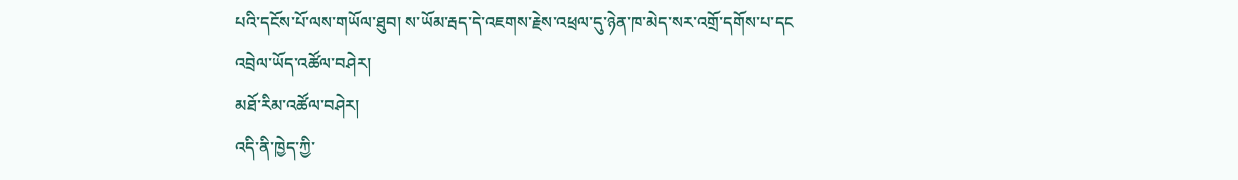པའི་དངོས་པོ་ལས་གཡོལ་ཐུབ། ས་ཡོམ་རྦད་དེ་འཇགས་རྗེས་འཕྲལ་དུ་ཉེན་ཁ་མེད་སར་འགྲོ་དགོས་པ་དང
འབྲེལ་ཡོད་འཚོལ་བཤེར།
མཐོ་རིམ་འཚོལ་བཤེར།
འདི་ནི་ཁྱེད་ཀྱི་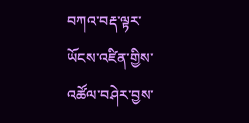བཀའ་བརྡ་ལྟར་ཡོངས་འཛིན་གྱིས་འཚོལ་བཤེར་བྱས་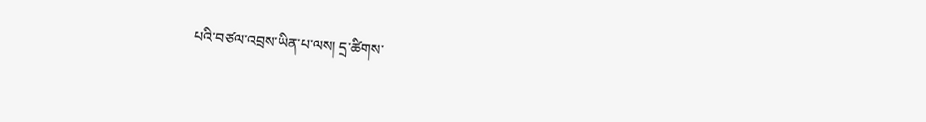པའི་བཙལ་འབྲས་ཡིན་པ་ལས། དྲ་ཚིགས་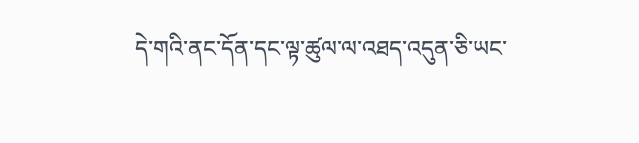དེ་གའི་ནང་དོན་དང་ལྟ་ཚུལ་ལ་འཐད་འདུན་ཅི་ཡང་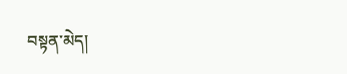བསྟན་མེད།